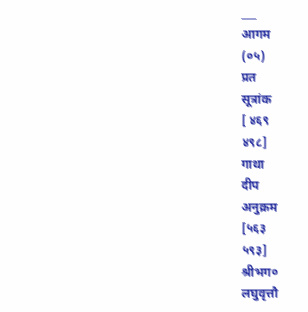___
आगम
(०५)
प्रत
सूत्रांक
[ ४६९
४९८]
गाथा
दीप
अनुक्रम
[५६३
५९३]
श्रीभग०
लघुवृत्तौ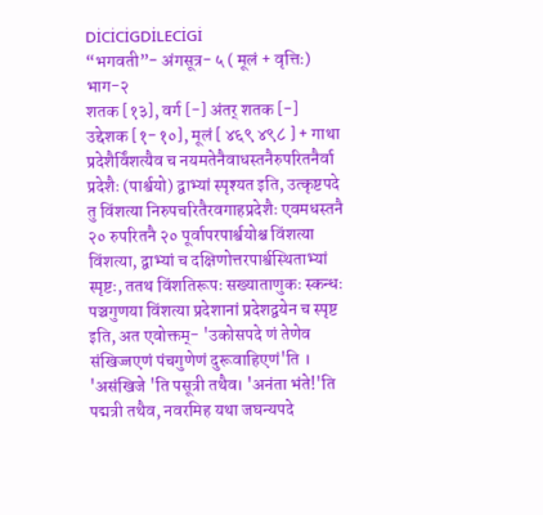DİCİCİGDİLECİGİ
“भगवती”- अंगसूत्र- ५ ( मूलं + वृत्तिः) भाग-२
शतक [१३], वर्ग [-] अंतर् शतक [-] उद्देशक [१-१०], मूलं [ ४६९ ४९८ ] + गाथा
प्रदेशैर्विंशत्यैव च नयमतेनैवाधस्तनैरुपरितनैर्वा प्रदेशैः (पार्श्वयो) द्वाभ्यां स्पृश्यत इति, उत्कृष्टपदे तु विंशत्या निरुपचरितैरवगाहप्रदेशैः एवमधस्तनै २० रुपरितनै २० पूर्वापरपार्श्वयोश्च विंशत्या विंशत्या, द्वाभ्यां च दक्षिणोत्तरपार्श्वस्थिताभ्यां स्पृष्टः, ततथ विंशतिरूपः सख्याताणुकः स्कन्धः पञ्चगुणया विंशत्या प्रदेशानां प्रदेशद्वयेन च स्पृष्ट इति, अत एवोक्तम्- 'उकोसपदे णं तेणेव संखिज्जएणं पंचगुणेणं दुरूवाहिएणं'ति । 'असंखिजे 'ति पसूत्री तथैव। 'अनंता भंते!'ति पद्मत्री तथैव, नवरमिह यथा जघन्यपदे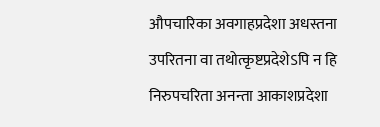औपचारिका अवगाहप्रदेशा अधस्तना उपरितना वा तथोत्कृष्टप्रदेशेऽपि न हि निरुपचरिता अनन्ता आकाशप्रदेशा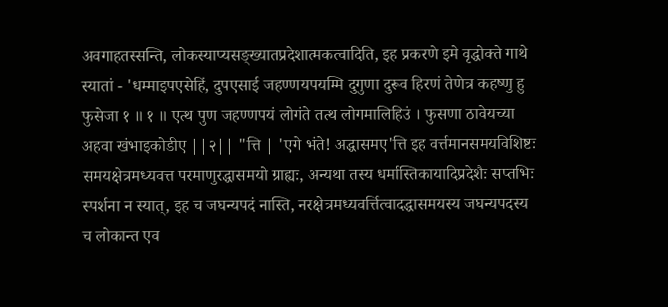अवगाहतस्सन्ति, लोकस्याप्यसङ्ख्यातप्रदेशात्मकत्वादिति, इह प्रकरणे इमे वृद्धोक्ते गाथे स्यातां - 'धम्माइपएसेहिं, दुपएसाई जहण्णयपयम्मि दुगुणा दुरूव हिरणं तेणेत्र कहष्णु हु फुसेजा १ ॥ १ ॥ एत्थ पुण जहण्णपयं लोगंते तत्थ लोगमालिहिउं । फुसणा ठावेयच्या अहवा खंभाइकोडीए ||२|| "त्ति | 'एगे भंते! अद्धासमए'त्ति इह वर्त्तमानसमयविशिष्टः समयक्षेत्रमध्यवत्त परमाणुरद्धासमयो ग्राह्यः, अन्यथा तस्य धर्मास्तिकायादिप्रदेशैः सप्तभिः स्पर्शना न स्यात्, इह च जघन्यपदं नास्ति, नरक्षेत्रमध्यवर्त्तित्वादद्धासमयस्य जघन्यपदस्य च लोकान्त एव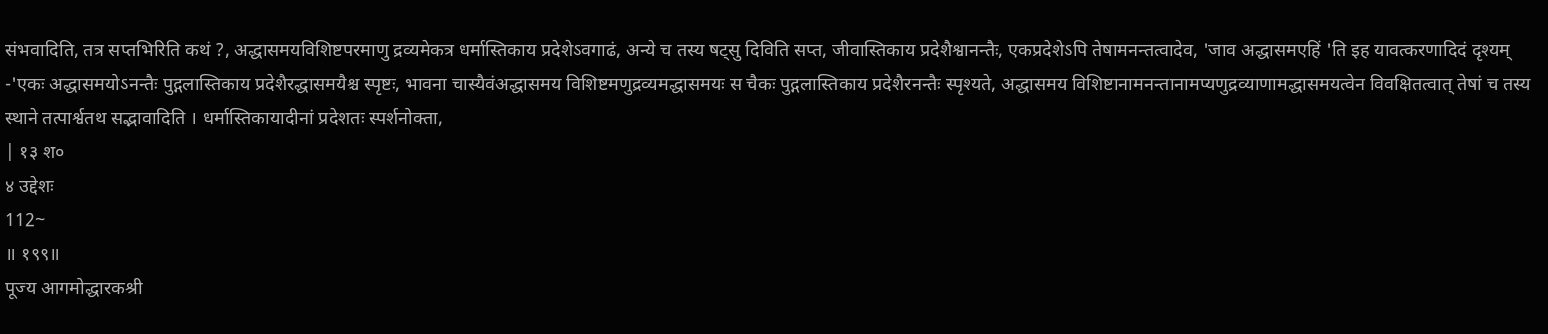संभवादिति, तत्र सप्तभिरिति कथं ?, अद्धासमयविशिष्टपरमाणु द्रव्यमेकत्र धर्मास्तिकाय प्रदेशेऽवगाढं, अन्ये च तस्य षट्सु दिविति सप्त, जीवास्तिकाय प्रदेशैश्वानन्तैः, एकप्रदेशेऽपि तेषामनन्तत्वादेव, 'जाव अद्धासमएहिं 'ति इह यावत्करणादिदं दृश्यम् -'एकः अद्धासमयोऽनन्तैः पुद्गलास्तिकाय प्रदेशैरद्धासमयैश्च स्पृष्टः, भावना चास्यैवंअद्धासमय विशिष्टमणुद्रव्यमद्धासमयः स चैकः पुद्गलास्तिकाय प्रदेशैरनन्तैः स्पृश्यते, अद्धासमय विशिष्टानामनन्तानामप्यणुद्रव्याणामद्धासमयत्वेन विवक्षितत्वात् तेषां च तस्य स्थाने तत्पार्श्वतथ सद्भावादिति । धर्मास्तिकायादीनां प्रदेशतः स्पर्शनोक्ता,
| १३ श०
४ उद्देशः
112~
॥ १९९॥
पूज्य आगमोद्धारकश्री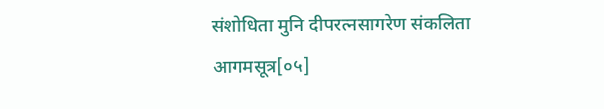संशोधिता मुनि दीपरत्नसागरेण संकलिता आगमसूत्र[०५]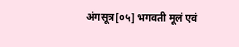अंगसूत्र[०५] भगवती मूलं एवं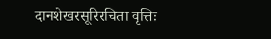दानशेखरसूरिरचिता वृत्तिः